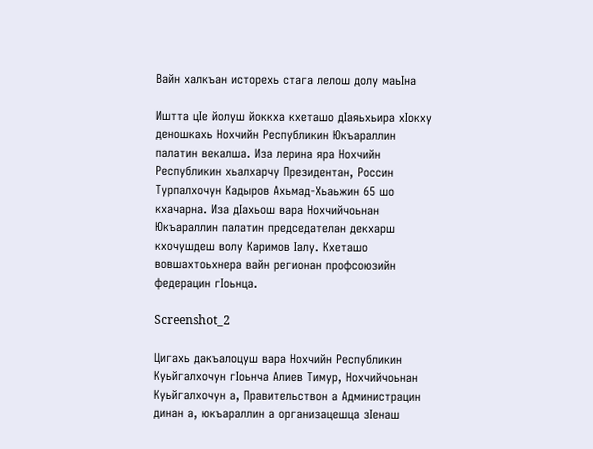Вайн халкъан исторехь стага лелош долу маьIна

Иштта цIе йолуш йоккха кхеташо дIаяьхьира хIокху деношкахь Нохчийн Республикин Юкъараллин палатин векалша. Иза лерина яра Нохчийн Республикин хьалхарчу Президентан, Россин Турпалхочун Кадыров Ахьмад-Хьаьжин 65 шо кхачарна. Иза дIахьош вара Нохчийчоьнан Юкъараллин палатин председателан декхарш кхочушдеш волу Каримов Iалу. Кхеташо вовшахтоьхнера вайн регионан профсоюзийн федерацин гIоьнца.

Screenshot_2

Цигахь дакъалоцуш вара Нохчийн Республикин Куьйгалхочун гIоьнча Алиев Тимур, Нохчийчоьнан Куьйгалхочун а, Правительствон а Администрацин динан а, юкъараллин а организацешца зIенаш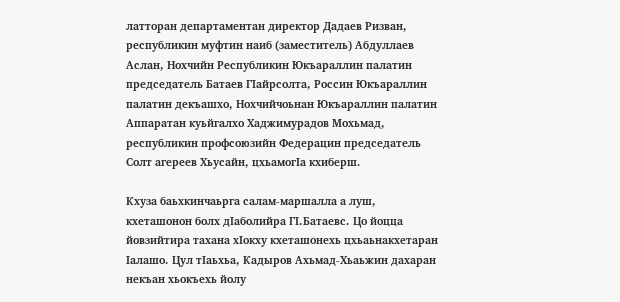латторан департаментан директор Дадаев Ризван, республикин муфтин наиб (заместитель) Абдуллаев Аслан, Нохчийн Республикин Юкъараллин палатин председатель Батаев ГIайрсолта, Россин Юкъараллин палатин декъашхо, Нохчийчоьнан Юкъараллин палатин Аппаратан куьйгалхо Хаджимурадов Мохьмад, республикин профсоюзийн Федерацин председатель Солт агереев Хьусайн, цхьамогIа кхиберш.

Кхуза баьхкинчаьрга салам-маршалла а луш, кхеташонон болх дIаболийра ГI.Батаевс. Цо йоцца йовзийтира тахана хIокху кхеташонехь цхьаьнакхетаран Iалашо. Цул тIаьхьа, Кадыров Ахьмад-Хьаьжин дахаран некъан хьокъехь йолу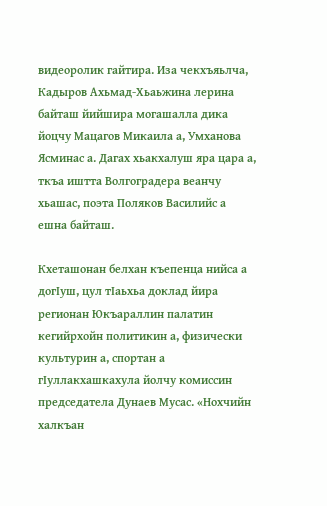видеоролик гайтира. Иза чекхъяьлча, Кадыров Ахьмад-Хьаьжина лерина байташ йийшира могашалла дика йоцчу Мацагов Микаила а, Умханова Ясминас а. Дагах хьакхалуш яра цара а, ткъа иштта Волгоградера веанчу хьашас, поэта Поляков Василийс а ешна байташ.

Кхеташонан белхан къепенца нийса а догIуш, цул тIаьхьа доклад йира регионан Юкъараллин палатин кегийрхойн политикин а, физически культурин а, спортан а гIуллакхашкахула йолчу комиссин председатела Дунаев Мусас. «Нохчийн халкъан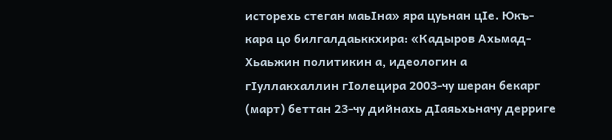исторехь стеган маьIна» яра цуьнан цIе. Юкъ-кара цо билгалдаьккхира: «Кадыров Ахьмад-Хьаьжин политикин а, идеологин а гIуллакхаллин гIолецира 2003-чу шеран бекарг (март) беттан 23-чу дийнахь дIаяьхьначу дерриге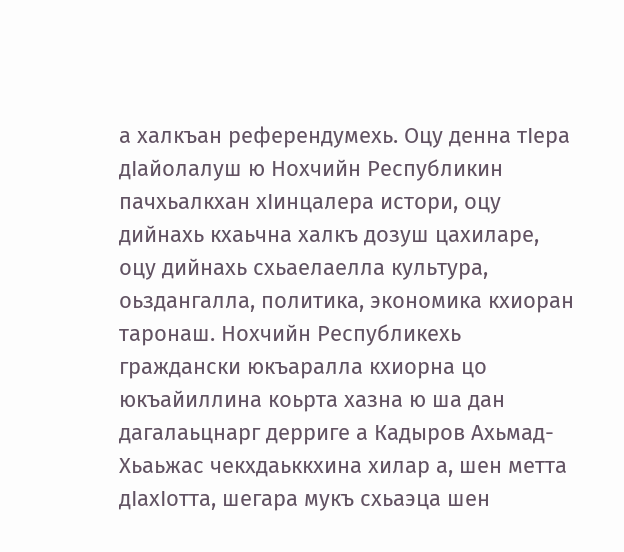а халкъан референдумехь. Оцу денна тIера дIайолалуш ю Нохчийн Республикин пачхьалкхан хIинцалера истори, оцу дийнахь кхаьчна халкъ дозуш цахиларе, оцу дийнахь схьаелаелла культура, оьздангалла, политика, экономика кхиоран таронаш. Нохчийн Республикехь граждански юкъаралла кхиорна цо юкъайиллина коьрта хазна ю ша дан дагалаьцнарг дерриге а Кадыров Ахьмад-Хьаьжас чекхдаьккхина хилар а, шен метта дIахIотта, шегара мукъ схьаэца шен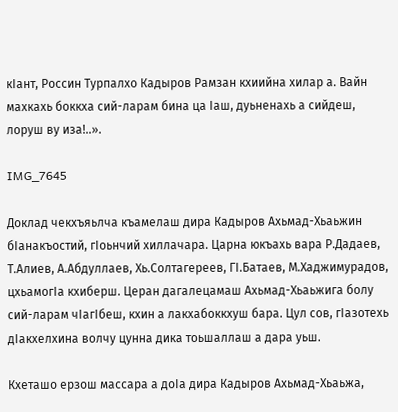кIант, Россин Турпалхо Кадыров Рамзан кхиийна хилар а. Вайн махкахь боккха сий-ларам бина ца Iаш, дуьненахь а сийдеш, лоруш ву иза!..».

IMG_7645

Доклад чекхъяьлча къамелаш дира Кадыров Ахьмад-Хьаьжин бIанакъостий, гIоьнчий хиллачара. Царна юкъахь вара Р.Дадаев, Т.Алиев, А.Абдуллаев, Хь.Солтагереев, ГI.Батаев, М.Хаджимурадов, цхьамогIа кхиберш. Церан дагалецамаш Ахьмад-Хьаьжига болу сий-ларам чIагIбеш, кхин а лакхабоккхуш бара. Цул сов, гIазотехь дIакхелхина волчу цунна дика тоьшаллаш а дара уьш.

Кхеташо ерзош массара а доIа дира Кадыров Ахьмад-Хьаьжа,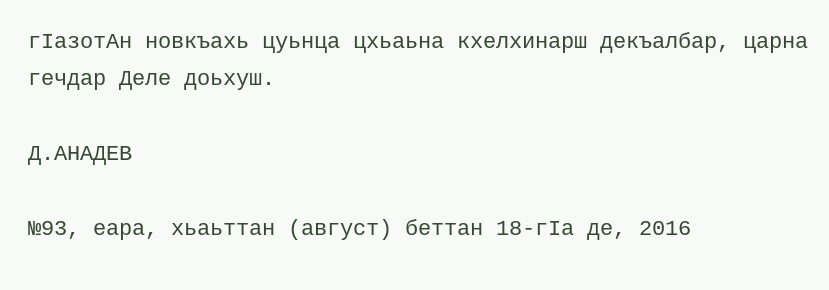гIазотАн новкъахь цуьнца цхьаьна кхелхинарш декъалбар, царна гечдар Деле доьхуш.

Д.АНАДЕВ

№93, еара, хьаьттан (август) беттан 18-гIа де, 2016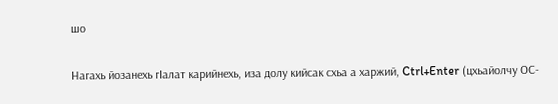шо

Нагахь йозанехь гIалат карийнехь, иза долу кийсак схьа а харжий, Ctrl+Enter (цхьайолчу ОС-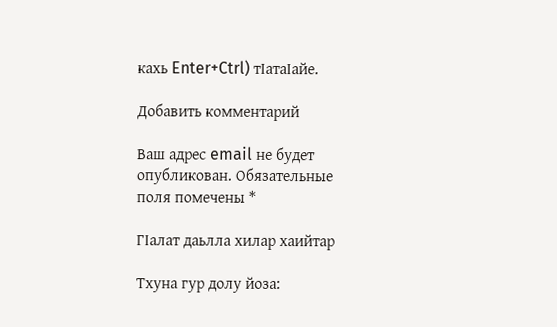кахь Enter+Ctrl) тIатаIайе.

Добавить комментарий

Ваш адрес email не будет опубликован. Обязательные поля помечены *

ГIалат даьлла хилар хаийтар

Тхуна гур долу йоза: